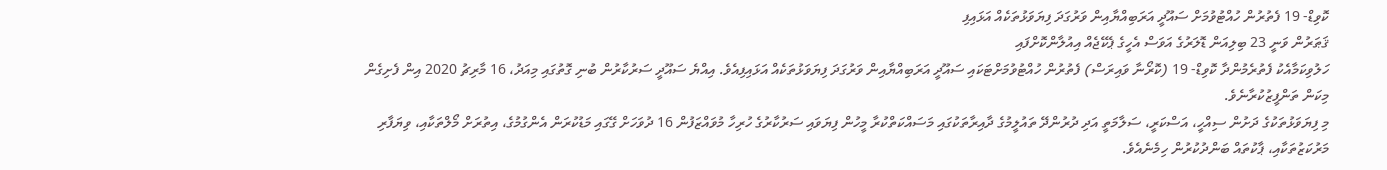ކޮވިޑް- 19 ފެތުރުން ހުއްޓުވުމަށް ސައޫދީ އަރަބިއްޔާއިން ވަރުގަދަ ފިޔަވަޅުތަކެއް އަޅައިފި
ޤަޠަރުން ވަނީ 23 ބިލިއަން ޑޮލަރުގެ އަވަސް އެހީގެ ޕެކޭޖެއް އިއުލާންކޮށްފައި
ހަލުވިކަމާއެކު ފެތުރެމުންދާ ކޮވިޑް- 19 (ކޮރޯނާ ވައިރަސް) ފެތުރުން ހުއްޓުވުމަށްޓަކައި ސައޫދީ އަރަބިއްޔާއިން ވަރުގަދަ ފިޔަވަޅުތަކެއް އަޅައިފިއެވެ. އިއްޔެ ސައޫދީ ސަރުކާރުން ބުނި ގޮތުގައި މިއަދު، 16 މާރިޗު 2020 އިން ފެށިގެން މިކަން ތަންފީޒުކުރާނެވެ.
މި ފިޔަވަޅުތަކުގެ ދަށުން ސިއްހީ، އަސްކަރީ، ސަލާމަތީ އަދި ދުރުންދޭ ތައުލީމުގެ ދާއިރާތަކުގައި މަސައްކަތްކުރާ މީހުން ފިޔަވައި ސަރުކާރުގެ ހުރިހާ މުވައްޒަފުން 16 ދުވަހަށް ގޭގައި މަޑުކުރަން އެންގުމުގެ، އިތުރަށް މޯލްތަކާއި، ވިޔަފާރި މަރުކަޒުތަކާއި، ޕާކުތައް ބަންދުކުރުން ހިމެނެއެވެ.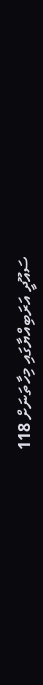ސައޫދީ އަރަބިއްޔާގައި މިހާތަނަށް 118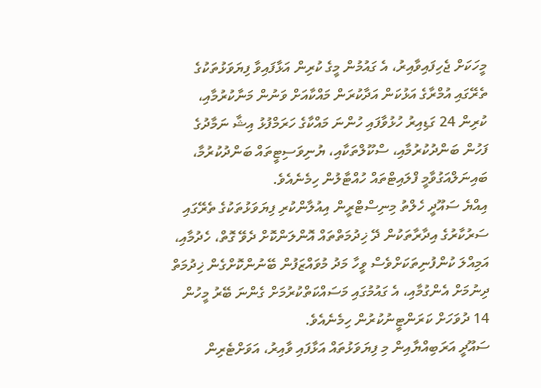މީހަކަށް ޖެހިފައިވާއިރު، އެ ގައުމުން މީގެ ކުރިން އަޅާފައިވާ ފިޔަވަޅުތަކުގެ ތެރޭގައި އުމްރާގެ އަޅުކަން އަދާކުރަން މައްކާއަށް ވަނުން މަނާކުރުމާއި، ކުރިން 24 ގަޑިއިރު ހުޅުވާފައި ހުންނަ މައްކާގެ ހަރަމްފުޅު އިޝާ ނަމާދުގެ ފަހުން ބަންދުކުރުމާއި، ސްކޫލްތަކާއި، ޔުނިވަސިޓީތައް ބަންދުކުރުމާ، ބައިނަލްއަގުވާމީ ފްލައިޓްތައް ހުއްޓާލުން ހިމެނެއެވެ.
އިއްޔެ ސައޫދީ ހެލްތު މިނިސްޓްރީން އިއުލާންކުރި ފިޔަވަޅުތަކުގެ ތެރޭގައި ސަރުކާރުގެ އިދާރާތަކުން ދޭ ޚިދުމަތްތައް އޮންލަންކޮށް ދެވޭ ގޮތް، ހެދުމާއި، އަމިއްލަ ކުންފުނިތަކަށްވެސް ވީހާ މަދު މުވައްޒަފުން ބޭނުންކޮށްގެން ޚިދުމަތް ދިނުމަށް އެންގުމާއި، އެ ގައުމުގައި މަސައްކަތްކުރުމަށް ގެންނަ ބޭރު މީހުން 14 ދުވަހަށް ކަރަންޓީނުކުރުން ހިމެނެއެވެ.
ސައޫދީ އަރަބިއްޔާއިން މި ފިޔަވަޅުތައް އަޅާފައި ވާއިރު، އަވަށްޓެރިން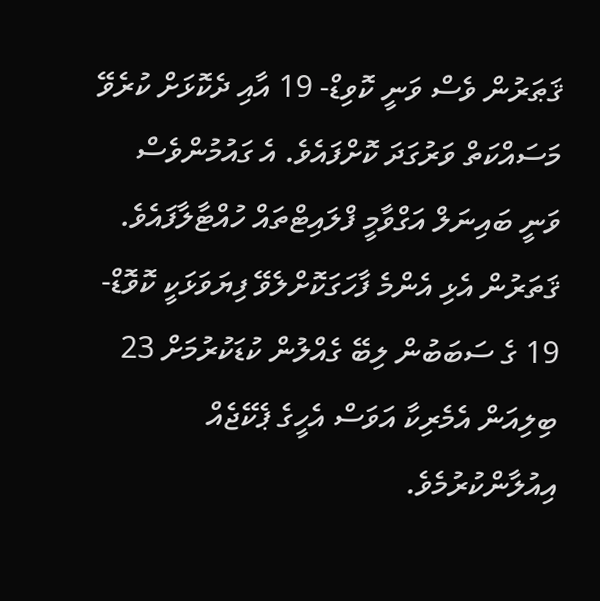ޤަޠަރުން ވެސް ވަނީ ކޮވިޑް- 19 އާއި ދެކޮޅަށް ކުރެވޭ މަސައްކަތް ވަރުގަދަ ކޮށްފައެވެ. އެ ގައުމުންވެސް ވަނީ ބައިނަލް އަގްވާމީ ފްލައިޓްތައް ހުއްޓާލާފައެވެ. ޤަތަރުން އެޅި އެންމެ ފާހަގަކޮށްލެވޭ ފިޔަވަޅަކީ ކޮވޮޑް- 19 ގެ ސަބަބުން ލިބޭ ގެއްލުން ކުޑަކުރުމަށް 23 ބިލިއަން އެމެރިކާ އަވަސް އެހީގެ ޕެކޭޖެއް އިއުލާންކުރުމެވެ.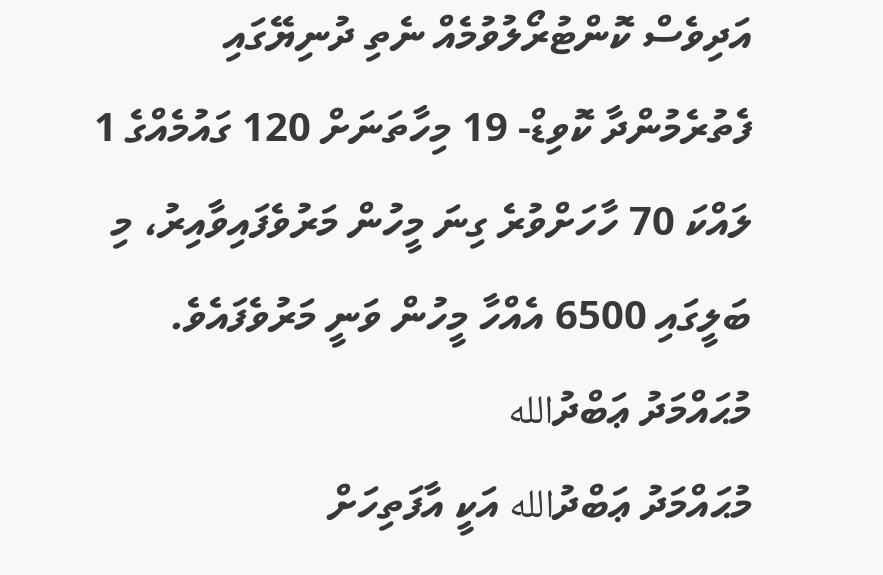އަދިވެސް ކޮންޓުރޯލުވުމެއް ނެތި ދުނިޔޭގައި ފެތުރެމުންދާ ކޮވިޑް- 19 މިހާތަނަށް 120 ގައުމެއްގެ 1 ލައްކަ 70 ހާހަށްވުރެ ގިނަ މީހުން މަރުވެފައިވާއިރު، މި ބަލީގައި 6500 އެއްހާ މީހުން ވަނީ މަރުވެފައެވެ.
މުޙައްމަދު ޢަބްދުالله
މުޙައްމަދު ޢަބްދުالله އަކީ އާފަތިހަށް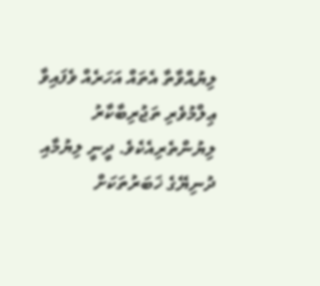ލިޔުއްވާތާ އެތައް އަހަރެއް ވެފައިވާ ޢިލްމުވެރި ތަޖުރިބާކާރު ލިޔުންތެރިއެކެވެ. ދީނީ ލިޔުމާއި ދުނިޔޭގެ ޚަބަރުތަކަށް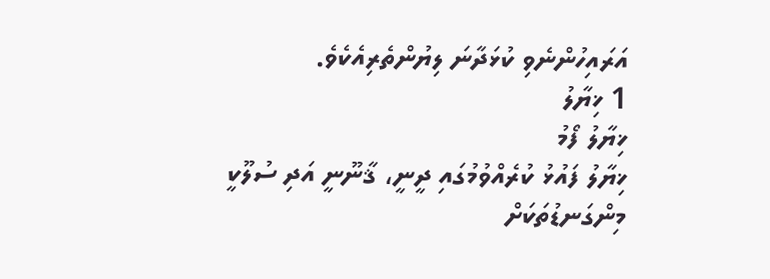އަރައިހުންނެވި ކުޅަދާނަ ލިޔުންތެރިއެކެވެ.
1 ޚިޔާލު
ޚިޔާލު ފޯމު
ޚިޔާލު ފައުޅު ކުރެއްވުމުގައި ދީނީ، ޤާނޫނީ އަދި ސުލޫކީ މިންގަނޑުތަކަށް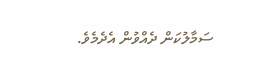ސަމާލުކަން ދެއްވުން އެދެމެވެ.